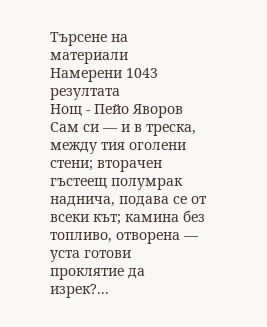Търсене на материали
Намерени 1043 резултата
Нощ - Пейо Яворов
Сам си — и в треска, между тия оголени стени; вторачен гъстеещ полумрак наднича, подава се от всеки кът; камина без топливо, отворена — уста готови проклятие да изрек?...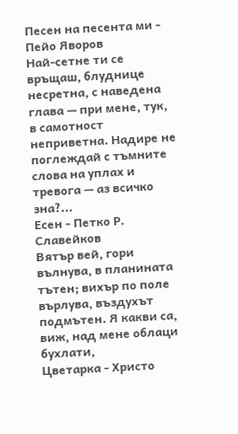Песен на песента ми - Пейо Яворов
Най-сетне ти се връщаш, блуднице несретна, с наведена глава — при мене, тук, в самотност неприветна. Надире не поглеждай с тъмните слова на уплах и тревога — аз всичко зна?...
Есен - Петко Р. Славейков
Вятър вей, гори вълнува, в планината тътен; вихър по поле върлува, въздухът подмътен. Я какви са, виж, над мене облаци бухлати,
Цветарка - Христо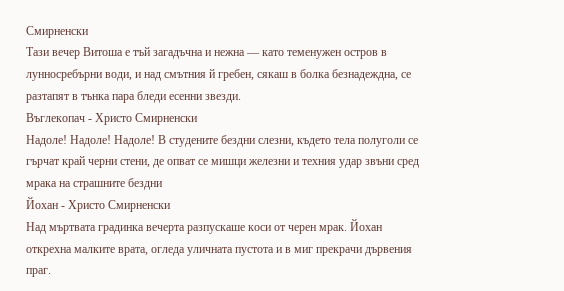Смирненски
Тази вечер Витоша е тъй загадъчна и нежна — като теменужен остров в лунносребърни води, и над смътния й гребен, сякаш в болка безнадеждна, се разтапят в тънка пара бледи есенни звезди.
Въглекопач - Христо Смирненски
Надоле! Надоле! Надоле! В студените бездни слезни, където тела полуголи се гърчат край черни стени, де опват се мишци железни и техния удар звъни сред мрака на страшните бездни
Йохан - Христо Смирненски
Над мъртвата градинка вечерта разпускаше коси от черен мрак. Йохан открехна малките врата, огледа уличната пустота и в миг прекрачи дървения праг.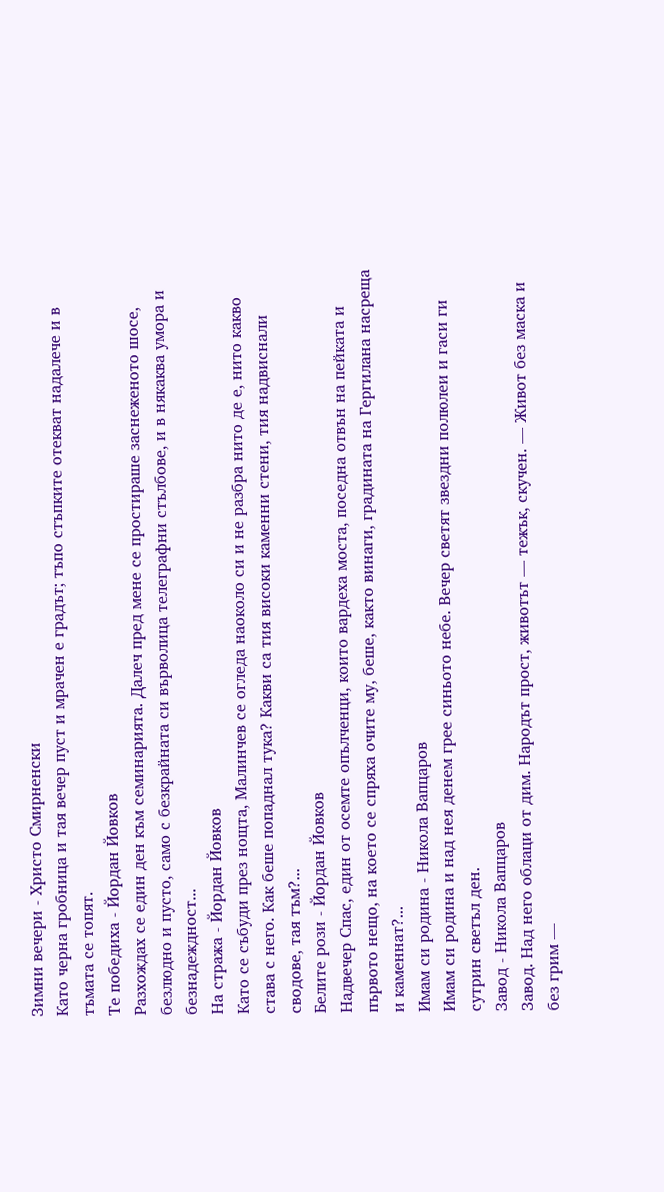Зимни вечери - Христо Смирненски
Като черна гробница и тая вечер пуст и мрачен е градът; тъпо стъпките отекват надалече и в тъмата се топят.
Те победиха - Йордан Йовков
Разхождах се един ден към семинарията. Далеч пред мене се простираше заснеженото шосе, безлюдно и пусто, само с безкрайната си върволица телеграфни стълбове, и в някаква умора и безнадеждност...
На стража - Йордан Йовков
Като се събуди през нощта, Малинчев се огледа наоколо си и не разбра нито де е, нито какво става с него. Как беше попаднал тука? Какви са тия високи каменни стени, тия надвиснали сводове, тая тъм?...
Белите рози - Йордан Йовков
Надвечер Спас, един от осемте опълченци, които вардеха моста, поседна отвън на пейката и първото нещо, на което се спряха очите му, беше, както винаги, градината на Гергилана насреща и каменнат?...
Имам си родина - Никола Вапцаров
Имам си родина и над нея денем грее синьото небе. Вечер светят звездни полюлеи и гаси ги сутрин светъл ден.
Завод - Никола Вапцаров
Завод. Над него облаци от дим. Народът прост, животът — тежък, скучен. — Живот без маска и без грим —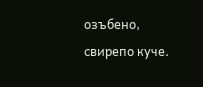озъбено, свирепо куче.